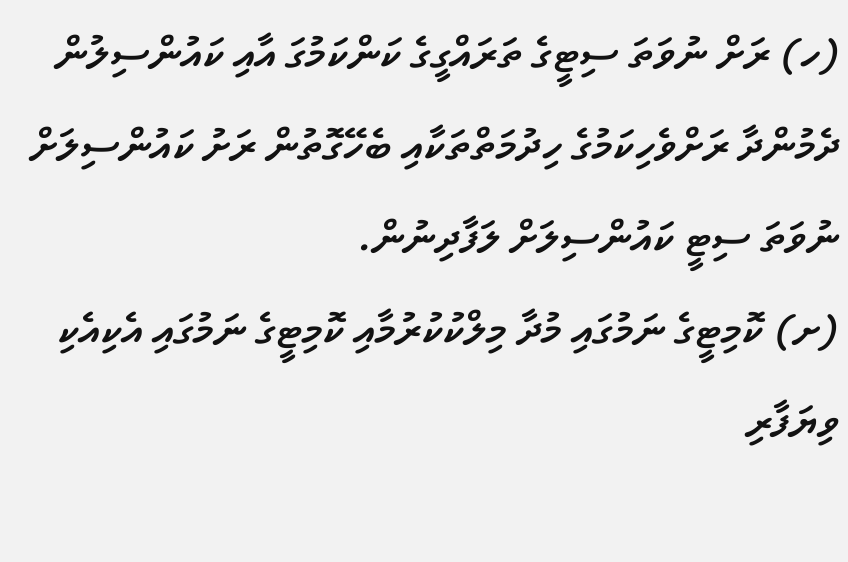(ހ) ރަށް ނުވަތަ ސިޓީގެ ތަރައްގީގެ ކަންކަމުގަ އާއި ކައުންސިލުން ދެމުންދާ ރަށްވެހިކަމުގެ ހިދުމަތްތަކާއި ބެހޭގޮތުން ރަށު ކައުންސިލަށް ނުވަތަ ސިޓީ ކައުންސިލަށް ލަފާދިނުން.
(ށ) ކޮމިޓީގެ ނަމުގައި މުދާ މިލްކުކުރުމާއި ކޮމިޓީގެ ނަމުގައި އެކިއެކި ވިޔަފާރި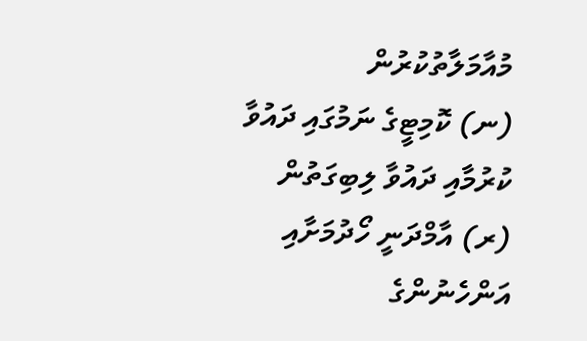މުއާމަލާތުކުރުން
(ނ) ކޮމިޓީގެ ނަމުގައި ދައުވާ ކުރުމާއި ދައުވާ ލިބިގަތުން
(ރ) އާމްދަނީ ހޯދުމަށާއި އަންހެނުންގެ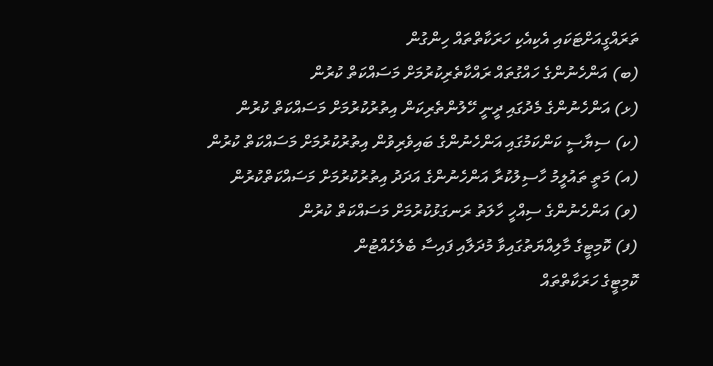ތަރައްގީއަށްޓަކައި އެކިއެކި ހަރަކާތްތައް ހިންގުން
(ބ) އަންހެނުންގެ ހައްގުތައް ރައްކާތެރިކުރުމަށް މަސައްކަތް ކުރުން
(ޅ) އަންހެނުންގެ މެދުގައި ދީނީ ހޭލުންތެރިކަން އިތުރުކުރުމަށް މަސައްކަތް ކުރުން
(ކ) ސިޔާސީ ކަންކަމުގައި އަންހެނުންގެ ބައިވެރިވުން އިތުރުކުރުމަށް މަސައްކަތް ކުރުން
(އ) މަތީ ތައުލީމު ހާސިލުކުރާ އަންހެނުންގެ އަދަދު އިތުރުކުރުމަށް މަސައްކަތްކުރުން
(ވ) އަންހެނުންގެ ސިއްހީ ހާލަތު ރަނގަޅުކުރުމަށް މަސައްކަތް ކުރުން
(ފ) ކޮމިޓީގެ މާލިއްޔަތުގައިވާ މުދަލާއި ފައިސާ ބެލެހެއްޓުން
ކޮމިޓީގެ ހަރަކާތްތައް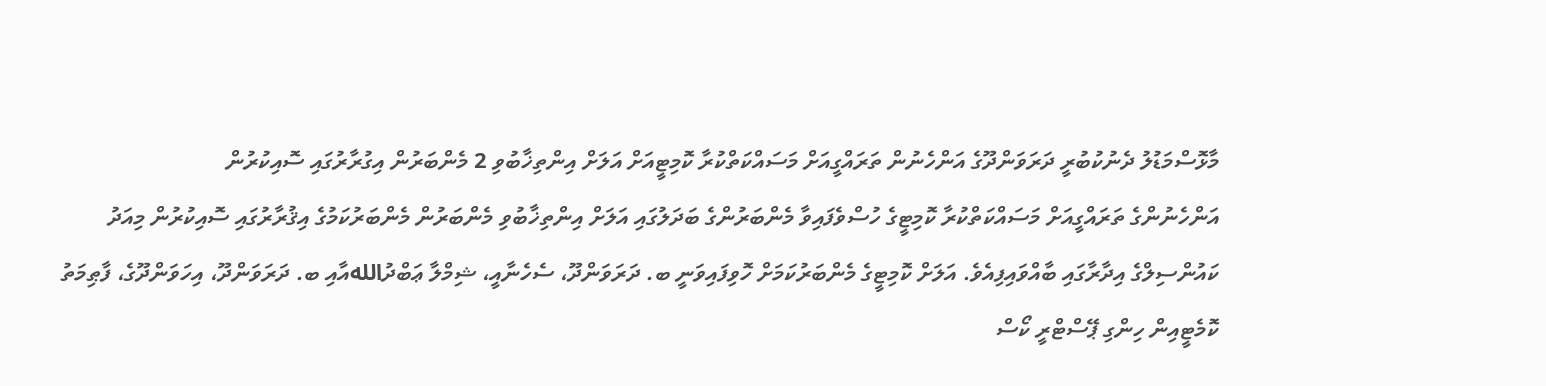މާޅޮސްމަޑުލު ދެނުކުބުރީ ދަރަވަންދޫގެ އަންހެނުން ތަރައްގީއަށް މަސައްކަތްކުރާ ކޮމިޓީއަށް އަލަށް އިންތިޚާބުވި 2 މެންބަރުން އިގުރާރުގައި ސޮއިކުރުން
އަންހެނުންގެ ތަރައްގީއަށް މަސައްކަތްކުރާ ކޮމިޓީގެ ހުސްވެފައިވާ މެންބަރުންގެ ބަދަލުގައި އަލަށް އިންތިޚާބުވި މެންބަރުން މެންބަރުކަމުގެ އިޤުރާރުގައި ސޮއިކުރުން މިއަދު ކައުންސިލްގެ އިދާރާގައި ބާއްވައިފިއެވެ. އަލަށް ކޮމިޓީގެ މެންބަރުކަމަށް ހޮވިފައިވަނީ ބ. ދަރަވަންދޫ، ސެހެނާއީ، ޝިމްލާ ޢަބްދުاللهއާއި ބ. ދަރަވަންދޫ، އިހަވަންދޫގެ، ފާޠިމަތު
ކޮމެޓީއިން ހިންގި ޕޭސްޓްރީ ކޯސް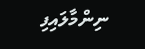ނިންމާލައިފި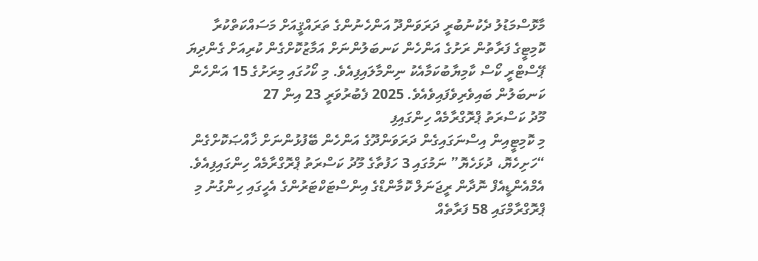މާޅޮސްމަޑުލު ދެކުނުބުރީ ދަރަވަންދޫ އަންހެނުންގެ ތަރައްޤީއަށް މަސައްކަތްކުރާ ކޮމިޓީގެ ފަރާތުން ރަށުގެ އަންހެން ކަނބަލުންނަށް އަމާޒުކޮށްގެން ކުރިއަށް ގެންދިޔަ ޕޭސްޓްރީ ކޯސް ކާމިޔާބުކަމާއެކު ނިންމާލައިފިއެވެ. މި ކޯހުގައި މިރަށުގެ 15 އަންހެން ކަނބަލުން ބައިވެރިވެފައިވެއެވެ. 2025 ފެބުރުވަރީ 23 އިން 27
މޫދު ކަސްރަތު ޕްރޮގްރާމެއް ހިންގައިފި
މި ކޮމިޓީއިން އިސްނަގައިގެން ދަރަވަންދޫގެ އަންހެން ބޭފުޅުންނަށް ޚާއްޞަކޮށްގެން “ހަށިހެޔޮ، ދުޅަހެޔޮ” ނަމުގައި 3 ހަފުތާގެ މޫދު ކަސްރަތު ޕްރޮގްރާމެއް ހިންގައިފިއެވެ. އެމްއެންޑީއެފް ނޮދާން ރީޖަނަލް ކޮމާންޑްގެ އިންސްޓަކްޓަރުންގެ އެހީގައި ހިންގުނު މި ޕްރޮގްރާމްގައި 58 ފަރާތެއް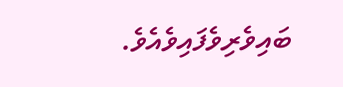ބައިވެރިވެފައިވެއެވެ.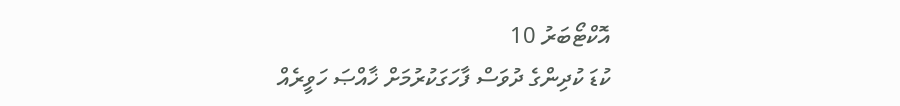އޮކްޓޯބަރު 10
ކުޑަ ކުދިންގެ ދުވަސް ފާހަގަކުރުމަށް ޚާއްޞަ ހަވީރެއް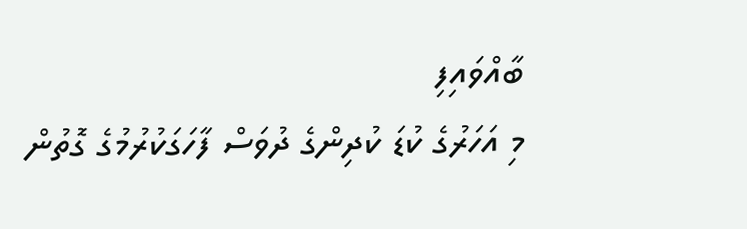ބާއްވައިފި
މި އަހަރުގެ ކުޑަ ކުދިންގެ ދުވަސް ފާހަގަކުރުމުގެ ގޮތުން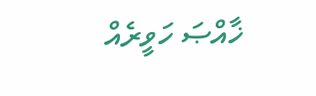ޚާއްޞަ ހަވީރެއް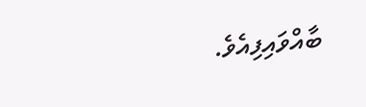ބާއްވައިފިއެވެ.